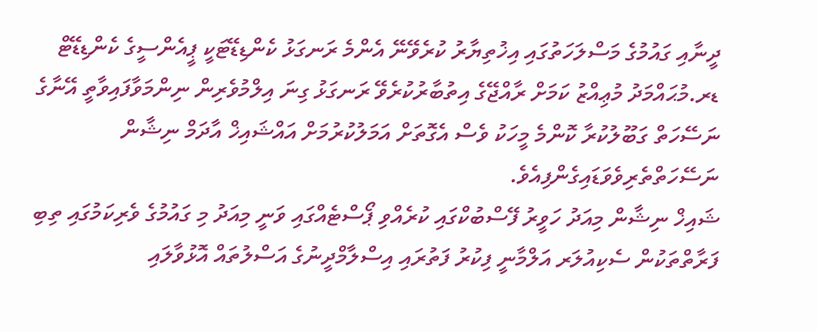ދީނާއި ގައުމުގެ މަސްލަހަތުގައި އިޚުތިޔާރު ކުރެވޭނޭ އެންމެ ރަނގަޅު ކެންޑިޑޭޓަކީ ޕީއެންސީގެ ކެންޑިޑޭޓް ޑރ.މުޙައްމަދު މުޢިއްޒު ކަމަށް ރާއްޖޭގެ އިތުބާރުކުރެވޭ ރަނގަޅު ގިނަ އިލްމުވެރިން ނިންމަވާފައިވާތީ އޭނާގެ ނަސޭހަތް ގަބޫލުކުރާ ކޮންމެ މީހަކު ވެސް އެގޮތަށް އަމަލުކުރުމަށް އައްޝައިޚް އާދަމް ނިޝާން ނަސޭހަތްތެރިވެވަޑައިގެންފިއެވެ.
ޝައިޚް ނިޝާން މިއަދު ހަވީރު ފޭސްބުކްގައި ކުރެއްވި ޕޯސްޓެއްގައި ވަނީ މިއަދު މި ގައުމުގެ ވެރިކަމުގައި ތިބި ފަރާތްތަކުން ސެކިއުލަރ އަލްމާނީ ފިކުރު ފަތުރައި އިސްލާމްދީނުގެ އަސްލުތައް އޮޅުވާލައި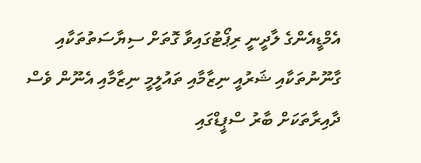އެމްޑީއެންގެ ލާދީނީ ރިޕޯޓުގައިވާ ގޮތަށް ސިޔާސަތުތަކާއި ގާނޫނުތަކާއި ޝަރުއީ ނިޒާމާއި ތައުލީމީ ނިޒާމާއި އެނޫން ވެސް ދާއިރާތަކަށް ބާރު ސްޕީޑްގައި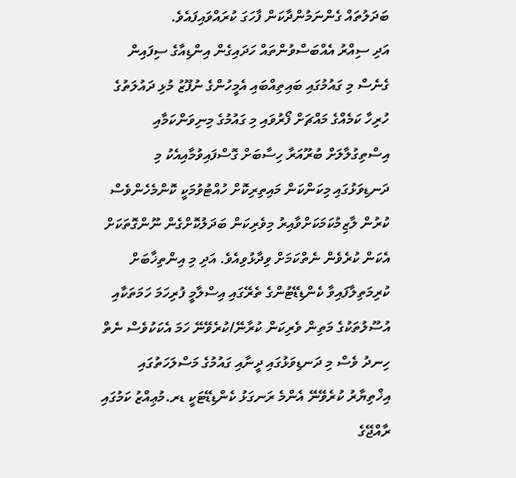ބަދަލުތައް ގެންނަމުންދާކަން ފާހަގަ ކުރައްވައިފައެވެ.
އަދި ސިއްރު އެއްބަސްވުންތައް ހަދައިގެން އިންޑިއާގެ ސިފައިން ގެނެސް މި ގައުމުގައި ބައިތިއްބައި އެމީހުންގެ ނުފޫޒު މުޅި ދައުލަތުގެ ހުރިހާ ކަމެއްގެ މައްޗަށް ފޯރުވައި މި ގައުމުގެ މިނިވަންކަމާއި އިސްތިގުލާލަށް ބުރޫއަރާ ހިސާބަށް ގޮސްފައިވުމާއިއެކު މި ދަނޑިވަޅުގައި މިކަންކަން މައިތިރިކޮށް ހުއްޓުވުމަކީ ކޮންމެހެންވެސް ކުރުން ލާޒިމުކަމަކަށްވާއިރު މިވެރިކަން ބަދަލުކޮށްގެން ނޫންގޮތަކަށް އެކަން ކުރެވެން ނެތްކަމަށް ވިދާޅުވިއެވެ. އަދި މި އިންތިޚާބަށް ކުރިމަތިލާފައިވާ ކެންޑިޑޭޓުންގެ ތެރޭގައި އިސްލާމީ ފުރިހަމަ ހަމަތަކާއި އުސޫލުތަކުގެ މަތިން ވެރިކަން ކުރާނޭ/ކުރެވޭނޭ ހަމަ އެކަކުވެސް ނެތް ހިނދު ވެސް މި ދަނޑިވަޅުގައި ދީނާއި ގައުމުގެ މަސްލަހަތުގައި އިޚްތިޔާރު ކުރެވޭނޭ އެންމެ ރަނގަޅު ކެންޑިޑޭޓަކީ ޑރ.މުޢިއްޒު ކަމުގައި ރާއްޖޭގެ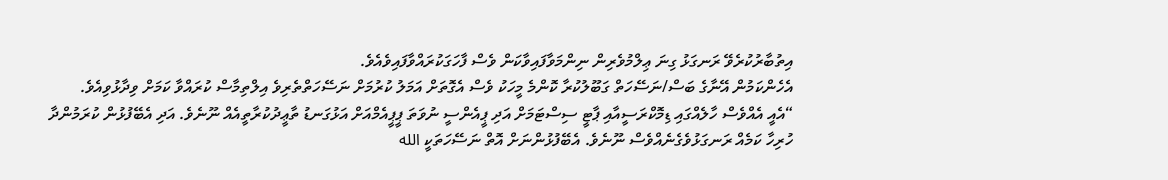އިތުބާރުކުރެވޭ ރަނގަޅު ގިނަ ޢިލްމުވެރިން ނިންމަވާފައިވާކަން ވެސް ފާހަގަކުރައްވާފައިވެއެވެ.
އެހެންކަމުން އޭނާގެ ބަސް/ނަސޭހަތް ގަބޫލުކުރާ ކޮންމެ މީހަކު ވެސް އެގޮތަށް އަމަލު ކުރުމަށް ނަސޭހަތްތެރިވެ އިލްތިމާސް ކުރައްވާ ކަމަށް ވިދާޅުވިއެވެ.
“އެއީ އެއްވެސް ހާލެއްގައި ޑިމޮކްރަސީއާއި ޕާޓީ ސިސްޓަމަށް އަދި ޕީއެންސީ ނުވަތަ ޕީޕީއެމްއަށް އަޅުގަނޑު ތާޢީދުކުރާތީއެއް ނޫނެވެ. އަދި އެބޭފުޅުން ކުރަމުންދާ ހުރިހާ ކަމެއް ރަނގަޅުވެގެނެއްވެސް ނޫނެވެ. އެބޭފުޅުންނަށް އޮތް ނަސޭހަތަކީ الله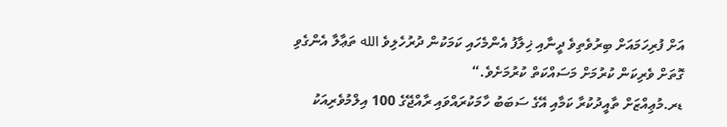އަށް ފުރިހަމައަށް ބިރުވެތިވެ ދީނާއި ޚިލާފު އެންމެހައި ކަމަކުން ދުރުހެލިވެ الله ތަޢާލާ އެންގެވި ގޮތަށް ވެރިކަން ކުރުމަށް މަސައްކަތް ކުރުމަށެވެ.“
ޑރ.މުޢިއްޒަށް ތާއީދުކުރާ ކަމާއި އޭގެ ސަބަބު ހާމަކުރައްވައި ރާއްޖޭގެ 100 އިލްމުވެރިއަކު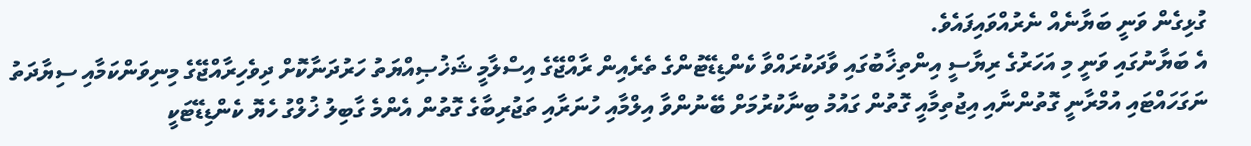ގުޅިގެން ވަނީ ބަޔާނެއް ނެރުއްވައިފައެވެ.
އެ ބަޔާނުގައި ވަނީ މި އަހަރުގެ ރިޔާސީ އިންތިޚާބުގައި ވާދަކުރައްވާ ކެންޑިޑޭޓުންގެ ތެރެއިން ރާއްޖޭގެ އިސްލާމީ ޝަޚުޞިއްޔަތު ހަރުދަނާކޮށް ދިވެހިރާއްޖޭގެ މިނިވަންކަމާއި ސިޔާދަތު ނަގަހައްޓައި އުމްރާނީ ގޮތުންނާއި އިޖުތިމާއީ ގޮތުން ގައުމު ބިނާކުރުމަށް ބޭނުންވާ އިލްމާއި ހުނަރާއި ތަޖުރިބާގެ ގޮތުން އެންމެ ގާބިލު ޚުލްގު ހެޔޮ ކެންޑިޑޭޓަކީ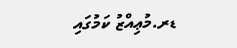ޑރ.މުޢިއްޒު ކަމުގައި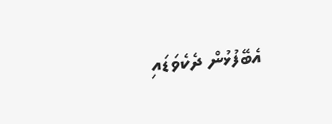އެބޭފުޅުން ދެކެވަޑައި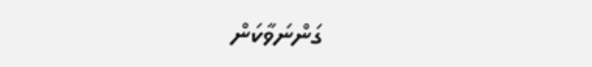ގަންނަވާކަން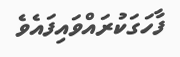ފާހަގަކުރައްވައިފައެވެ